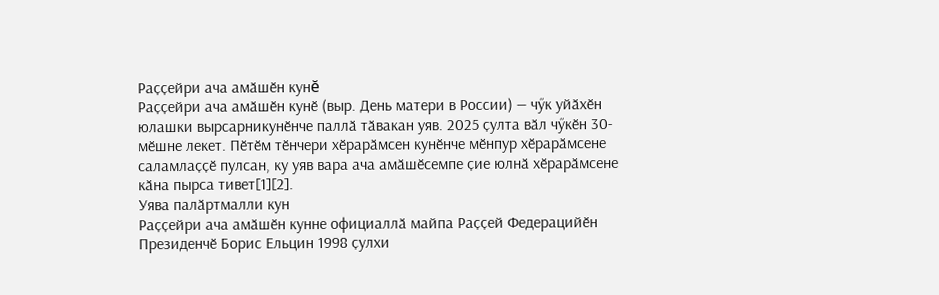Раҫҫейри ача амӑшӗн кунĕ
Раҫҫейри ача амӑшӗн кунӗ (выр. День матери в России) — чӳк уйӑхӗн юлашки вырсарникунӗнче паллӑ тӑвакан уяв. 2025 ҫулта вӑл чӳкӗн 30-мӗшне лекет. Пӗтӗм тӗнчери хӗрарӑмсен кунӗнче мӗнпур хӗрарӑмсене саламлаҫҫӗ пулсан, ку уяв вара ача амӑшӗсемпе ҫие юлнӑ хӗрарӑмсене кӑна пырса тивет[1][2].
Уява палӑртмалли кун
Раҫҫейри ача амӑшӗн кунне официаллӑ майпа Раҫҫей Федерацийӗн Президенчӗ Борис Ельцин 1998 ҫулхи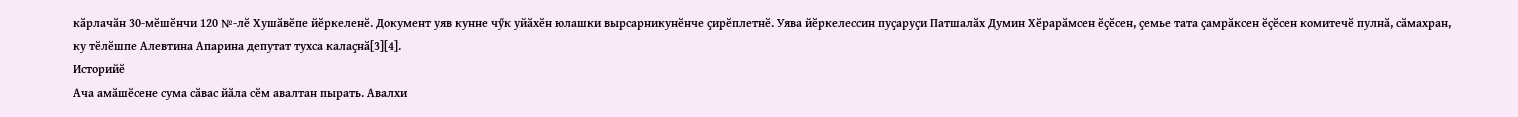кӑрлачӑн 30-мӗшӗнчи 120 №-лӗ Хушӑвӗпе йӗркеленӗ. Документ уяв кунне чӳк уйӑхӗн юлашки вырсарникунӗнче ҫирӗплетнӗ. Уява йӗркелессин пуҫаруҫи Патшалӑх Думин Хӗрарӑмсен ӗҫӗсен, ҫемье тата ҫамрӑксен ӗҫӗсен комитечӗ пулнӑ, сӑмахран, ку тӗлӗшпе Алевтина Апарина депутат тухса калаҫнӑ[3][4].
Историйӗ
Ача амӑшӗсене сума сӑвас йӑла сӗм авалтан пырать. Авалхи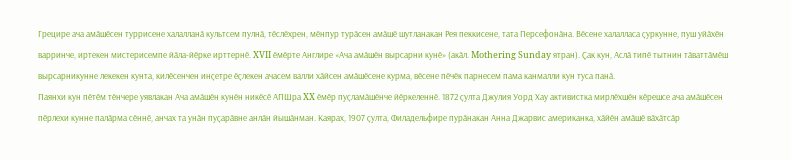Грецире ача амӑшӗсен туррисене халалланӑ культсем пулнӑ, тӗслӗхрен, мӗнпур турӑсен амӑшӗ шутланакан Рея пеккисене, тата Персефонӑна. Вӗсене халалласа ҫуркунне, пуш уйӑхӗн варринче, иртекен мистерисемпе йӑла-йӗрке ирттернӗ. XVII ӗмӗрте Англире «Ача амӑшӗн вырсарни кунӗ» (акӑл. Mothering Sunday ятран). Ҫак кун, Аслӑ типӗ тытнин тӑваттӑмӗш вырсарникунне лекекен кунта, килӗсенчен инҫетре ӗҫлекен ачасем валли хӑйсен амӑшӗсене курма, вӗсене пӗчӗк парнесем пама канмалли кун туса панӑ.
Паянхи кун пӗтӗм тӗнчере уявлакан Ача амӑшӗн кунӗн никӗсӗ АПШра XX ӗмӗр пуҫламӑшӗнче йӗркеленнӗ. 1872 ҫулта Джулия Уорд Хау активистка мирлӗхшӗн кӗрешсе ача амӑшӗсен пӗрлехи кунне палӑрма сӗннӗ, анчах та унӑн пуҫарӑвне анлӑн йышӑнман. Каярах, 1907 ҫулта, Филадельфире пурӑнакан Анна Джарвис американка, хӑйӗн амӑшӗ вӑхӑтсӑр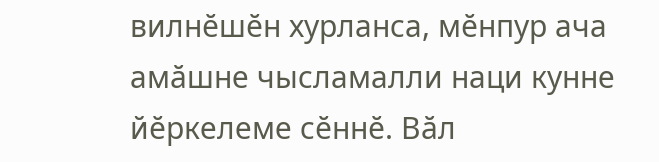вилнӗшӗн хурланса, мӗнпур ача амӑшне чысламалли наци кунне йӗркелеме сӗннӗ. Вӑл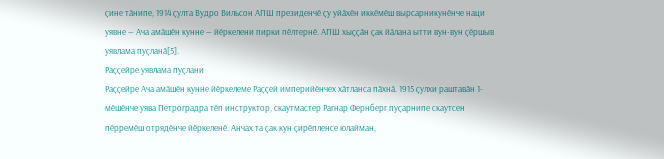ҫине тӑнипе, 1914 ҫулта Вудро Вильсон АПШ президенчӗ ҫу уйӑхӗн иккӗмӗш вырсарникунӗнче наци уявне — Ача амӑшӗн кунне — йӗркелени пирки пӗлтернӗ. АПШ хыҫҫӑн ҫак йӑлана ытти вун-вун ҫӗршыв уявлама пуҫланӑ[5].
Раҫҫейре уявлама пуҫлани
Раҫҫейре Ача амӑшӗн кунне йӗркелеме Раҫҫей империйӗнчех хӑтланса пӑхнӑ. 1915 ҫулхи раштавӑн 1-мӗшӗнче уява Петроградра тӗп инструктор, скаутмастер Рагнар Фернберг пуҫарнипе скаутсен пӗрремӗш отрядӗнче йӗркеленӗ. Анчах та ҫак кун ҫирӗпленсе юлайман,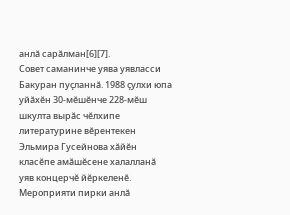анлӑ сарӑлман[6][7].
Совет саманинче уява уявласси Бакуран пуҫланнӑ. 1988 ҫулхи юпа уйӑхӗн 30-мӗшӗнче 228-мӗш шкулта вырӑс чӗлхипе литературине вӗрентекен Эльмира Гусейнова хӑйӗн класӗпе амӑшӗсене халалланӑ уяв концерчӗ йӗркеленӗ. Мероприяти пирки анлӑ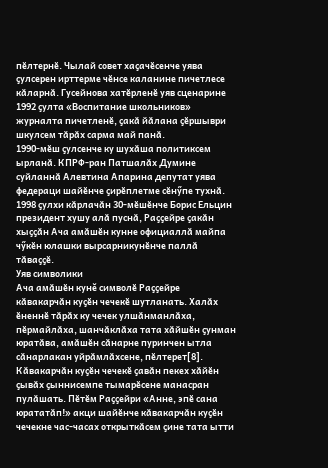пӗлтернӗ. Чылай совет хаҫачӗсенче уява ҫулсерен ирттерме чӗнсе каланине пичетлесе кӑларнӑ. Гусейнова хатӗрленӗ уяв сценарине 1992 ҫулта «Воспитание школьников» журналта пичетленӗ, ҫакӑ йӑлана ҫӗршыври шкулсем тӑрӑх сарма май панӑ.
1990-мӗш ҫулсенче ку шухӑша политиксем ырланӑ. КПРФ-ран Патшалӑх Думине суйланнӑ Алевтина Апарина депутат уява федераци шайӗнче ҫирӗплетме сӗнӳпе тухнӑ. 1998 ҫулхи кӑрлачӑн 30-мӗшӗнче Борис Ельцин президент хушу алӑ пуснӑ, Раҫҫейре ҫакӑн хыҫҫӑн Ача амӑшӗн кунне официаллӑ майпа чӳкӗн юлашки вырсарникунӗнче паллӑ тӑваҫҫӗ.
Уяв символики
Ача амӑшӗн кунĕ символӗ Раҫҫейре кӑвакарчӑн куҫӗн чечекӗ шутланать. Халӑх ӗненнӗ тӑрӑх ку чечек улшӑнманлӑха, пӗрмайлӑха, шанчӑклӑха тата хӑйшӗн ҫунман юратӑва, амӑшӗн сӑнарне пуринчен ытла сӑнарлакан уйрӑмлӑхсене, пӗлтерет[8].
Кӑвакарчӑн куҫӗн чечекӗ ҫавӑн пекех хӑйӗн ҫывӑх ҫыннисемпе тымарӗсене манасран пулӑшать. Пӗтӗм Раҫҫейри «Анне, эпӗ сана юрататӑп!» акци шайӗнче кӑвакарчӑн куҫӗн чечекне час-часах открыткӑсем ҫине тата ытти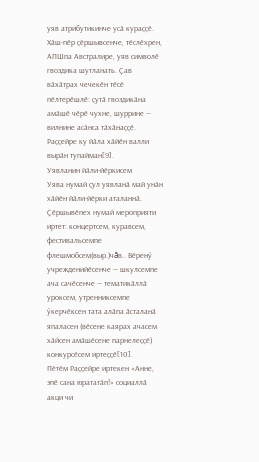уяв атрибутикинче усӑ кураҫҫӗ.
Хӑш-пӗр ҫӗршывсенче, тӗслӗхрен, АПШпа Австралире, уяв символӗ гвоздика шутланать. Ҫав вӑхӑтрах чечекӗн тӗсӗ пӗлтерӗшлӗ: ҫутӑ гвоздикӑна амӑшӗ чӗрӗ чухне, шуррине — вилнине асӑнса тӑхӑнаҫҫӗ. Раҫҫейре ку йӑла хӑйӗн валли вырӑн тупайман[9].
Уявланин йӑли-йӗркисем
Уява нумай ҫул уявланӑ май унӑн хӑйӗн йӑли-йӗрки аталаннӑ. Ҫӗршывӗпех нумай мероприяти иртет: концертсем, куравсем, фестивальсемпе флешмобсем(выр.)чăв.. Вӗренӳ учрежденийӗсенче — шкулсемпе ача сачӗсенче — тематикӑллӑ уроксем, утренниксемпе ӳкерчӗксен тата алӑпа ӑсталанӑ япаласен (вӗсене каярах ачасем хӑйсен амӑшӗсене парнелеҫҫӗ) конкурсӗсем иртеҫҫӗ[10].
Пӗтӗм Раҫҫейре иртекен «Анне, эпӗ сана юрататӑп!» социаллӑ акци чи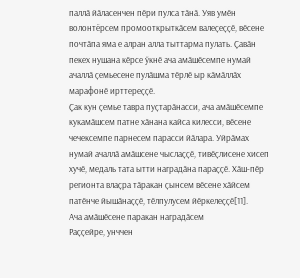паллӑ йӑласенчен пӗри пулса тӑнӑ. Уяв умӗн волонтёрсем промооткрыткӑсем валеҫеҫҫӗ, вӗсене почтӑпа яма е алран алла тыттарма пулать. Ҫавӑн пекех нушана кӗрсе ӳкнӗ ача амӑшӗсемпе нумай ачаллӑ ҫемьесене пулӑшма тӗрлӗ ыр кӑмӑллӑх марафонӗ ирттереҫҫӗ.
Ҫак кун ҫемье тавра пуҫтарӑнасси, ача амӑшӗсемпе кукамӑшсем патне хӑнана кайса килесси, вӗсене чечексемпе парнесем парасси йӑлара. Уйрӑмах нумай ачаллӑ амӑшсене чыслаҫҫӗ, тивӗҫлисене хисеп хучӗ, медаль тата ытти наградӑна параҫҫӗ. Хӑш-пӗр регионта влаҫра тӑракан ҫынсем вӗсене хӑйсем патӗнче йышӑнаҫҫӗ, тӗлпулусем йӗркелеҫҫӗ[11].
Ача амӑшӗсене паракан наградӑсем
Раҫҫейре, унччен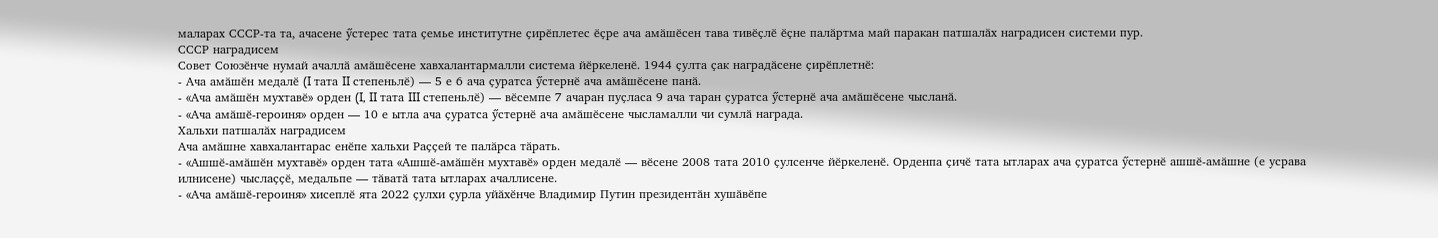маларах СССР-та та, ачасене ӳстерес тата ҫемье институтне ҫирӗплетес ӗҫре ача амӑшӗсен тава тивӗҫлӗ ӗҫне палӑртма май паракан патшалӑх наградисен системи пур.
СССР наградисем
Совет Союзӗнче нумай ачаллӑ амӑшӗсене хавхалантармалли система йӗркеленӗ. 1944 ҫулта ҫак наградӑсене ҫирӗплетнӗ:
- Ача амӑшӗн медалӗ (I тата II степеньлӗ) — 5 е 6 ача ҫуратса ӳстернӗ ача амӑшӗсене панӑ.
- «Ача амӑшӗн мухтавӗ» орден (I, II тата III степеньлӗ) — вӗсемпе 7 ачаран пуҫласа 9 ача таран ҫуратса ӳстернӗ ача амӑшӗсене чысланӑ.
- «Ача амӑшӗ-героиня» орден — 10 е ытла ача ҫуратса ӳстернӗ ача амӑшӗсене чысламалли чи сумлӑ награда.
Хальхи патшалӑх наградисем
Ача амӑшне хавхалантарас енӗпе хальхи Раҫҫей те палӑрса тӑрать.
- «Ашшӗ-амӑшӗн мухтавӗ» орден тата «Ашшӗ-амӑшӗн мухтавӗ» орден медалӗ — вӗсене 2008 тата 2010 ҫулсенче йӗркеленӗ. Орденпа ҫичӗ тата ытларах ача ҫуратса ӳстернӗ ашшӗ-амӑшне (е усрава илнисене) чыслаҫҫӗ, медальпе — тӑватӑ тата ытларах ачаллисене.
- «Ача амӑшӗ-героиня» хисеплӗ ята 2022 ҫулхи ҫурла уйӑхӗнче Владимир Путин президентӑн хушӑвӗпе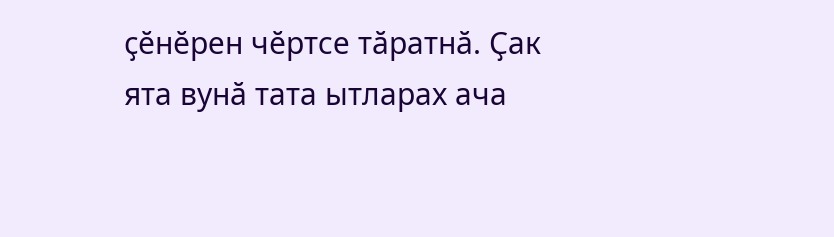ҫӗнӗрен чӗртсе тӑратнӑ. Ҫак ята вунӑ тата ытларах ача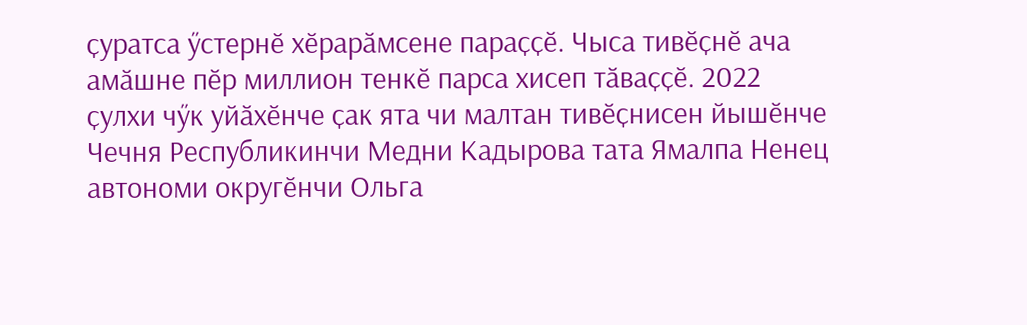ҫуратса ӳстернӗ хӗрарӑмсене параҫҫӗ. Чыса тивӗҫнӗ ача амӑшне пӗр миллион тенкӗ парса хисеп тӑваҫҫӗ. 2022 ҫулхи чӳк уйӑхӗнче ҫак ята чи малтан тивӗҫнисен йышӗнче Чечня Республикинчи Медни Кадырова тата Ямалпа Ненец автономи округӗнчи Ольга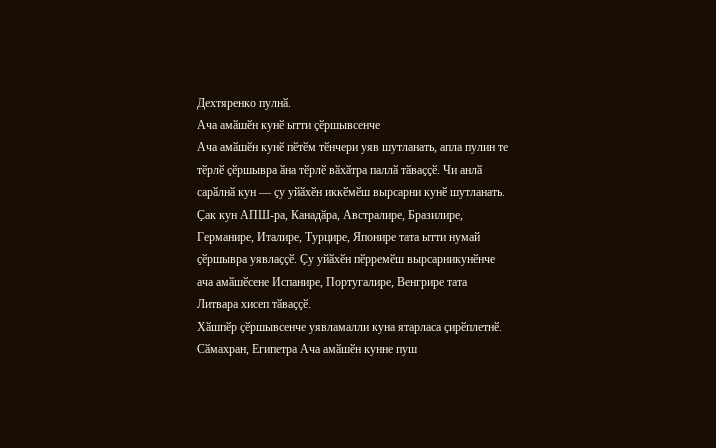Дехтяренко пулнӑ.
Ача амӑшӗн кунӗ ытти ҫӗршывсенче
Ача амӑшӗн кунӗ пӗтӗм тӗнчери уяв шутланать, апла пулин те тӗрлӗ ҫӗршывра ӑна тӗрлӗ вӑхӑтра паллӑ тӑваҫҫӗ. Чи анлӑ сарӑлнӑ кун — ҫу уйӑхӗн иккӗмӗш вырсарни кунӗ шутланать. Ҫак кун АПШ-ра, Канадӑра, Австралире, Бразилире, Германире, Италире, Турцире, Японире тата ытти нумай ҫӗршывра уявлаҫҫӗ. Ҫу уйӑхӗн пӗрремӗш вырсарникунӗнче ача амӑшӗсене Испанире, Португалире, Венгрире тата Литвара хисеп тӑваҫҫӗ.
Хӑшпӗр ҫӗршывсенче уявламалли куна ятарласа ҫирӗплетнӗ. Сӑмахран, Египетра Ача амӑшӗн кунне пуш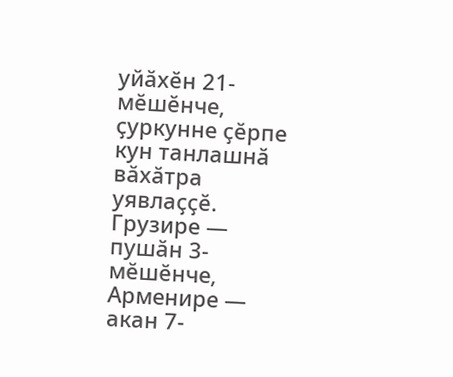уйӑхӗн 21-мӗшӗнче, ҫуркунне ҫӗрпе кун танлашнӑ вӑхӑтра уявлаҫҫӗ. Грузире — пушӑн 3-мӗшӗнче, Арменире — акан 7-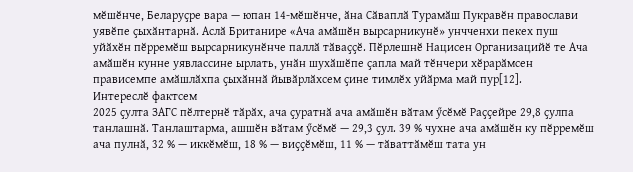мӗшӗнче, Беларуҫре вара — юпан 14-мӗшӗнче, ӑна Сӑваплӑ Турамӑш Пукравӗн православи уявӗпе ҫыхӑнтарнӑ. Аслӑ Британире «Ача амӑшӗн вырсарникунӗ» унчченхи пекех пуш уйӑхӗн пӗрремӗш вырсарникунӗнче паллӑ тӑваҫҫӗ. Пӗрлешнӗ Нацисен Организацийӗ те Ача амӑшӗн кунне уявлассине ырлать, унӑн шухӑшӗпе ҫапла май тӗнчери хӗрарӑмсен прависемпе амӑшлӑхпа ҫыхӑннӑ йывӑрлӑхсем ҫине тимлӗх уйӑрма май пур[12].
Интереслӗ фактсем
2025 ҫулта ЗАГС пӗлтернӗ тӑрӑх, ача ҫуратнӑ ача амӑшӗн вӑтам ӳсӗмӗ Раҫҫейре 29,8 ҫулпа танлашнӑ. Танлаштарма, ашшӗн вӑтам ӳсӗмӗ — 29,3 ҫул. 39 % чухне ача амӑшӗн ку пӗрремӗш ача пулнӑ, 32 % — иккӗмӗш, 18 % — виҫҫӗмӗш, 11 % — тӑваттӑмӗш тата ун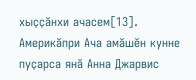хыҫҫӑнхи ачасем[13].
Америкӑпри Ача амӑшӗн кунне пуҫарса янӑ Анна Джарвис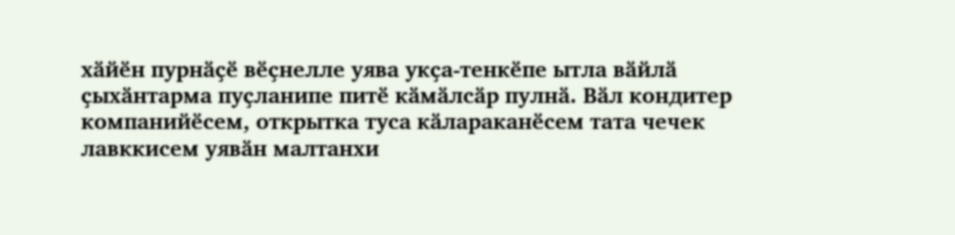хӑйӗн пурнӑҫӗ вӗҫнелле уява укҫа-тенкӗпе ытла вӑйлӑ ҫыхӑнтарма пуҫланипе питӗ кӑмӑлсӑр пулнӑ. Вӑл кондитер компанийӗсем, открытка туса кӑлараканӗсем тата чечек лавккисем уявӑн малтанхи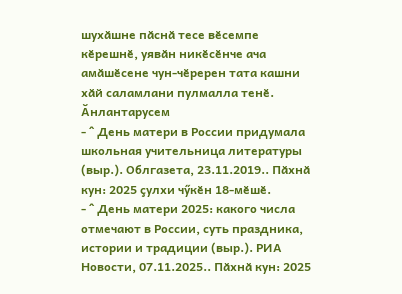шухӑшне пӑснӑ тесе вӗсемпе кӗрешнӗ, уявӑн никӗсӗнче ача амӑшӗсене чун-чӗререн тата кашни хӑй саламлани пулмалла тенӗ.
Ӑнлантарусем
- ^ День матери в России придумала школьная учительница литературы (выр.). Облгазета, 23.11.2019.. Пӑхнӑ кун: 2025 ҫулхи чӳкӗн 18-мӗшӗ.
- ^ День матери 2025: какого числа отмечают в России, суть праздника, истории и традиции (выр.). РИА Новости, 07.11.2025.. Пӑхнӑ кун: 2025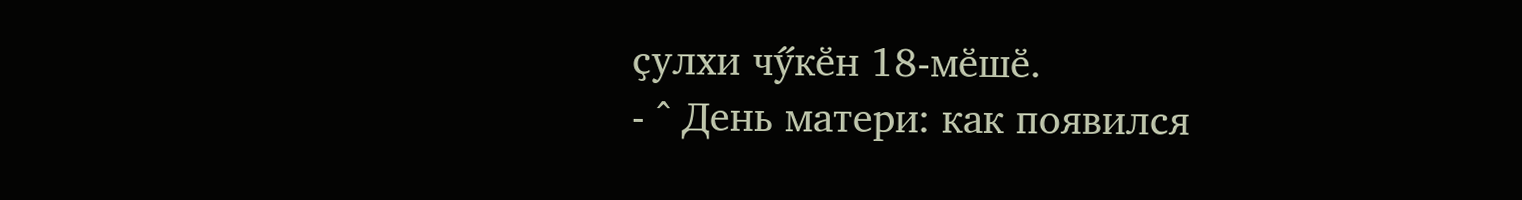ҫулхи чӳкӗн 18-мӗшӗ.
- ^ День матери: как появился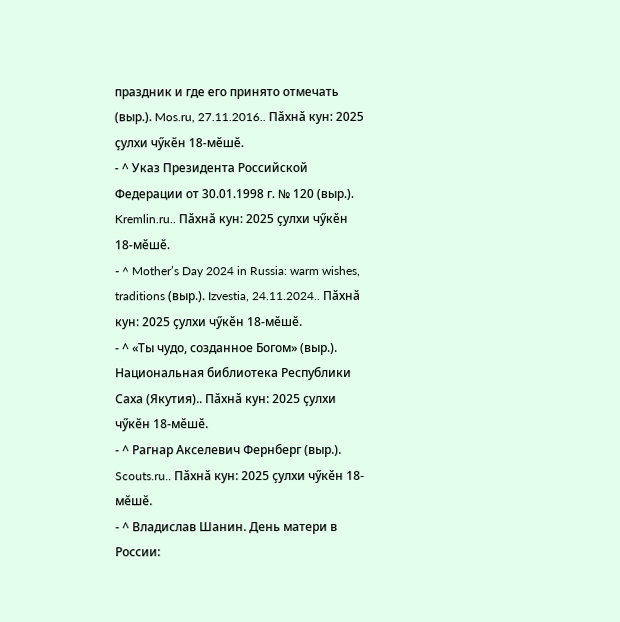праздник и где его принято отмечать (выр.). Mos.ru, 27.11.2016.. Пӑхнӑ кун: 2025 ҫулхи чӳкӗн 18-мӗшӗ.
- ^ Указ Президента Российской Федерации от 30.01.1998 г. № 120 (выр.). Kremlin.ru.. Пӑхнӑ кун: 2025 ҫулхи чӳкӗн 18-мӗшӗ.
- ^ Mother’s Day 2024 in Russia: warm wishes, traditions (выр.). Izvestia, 24.11.2024.. Пӑхнӑ кун: 2025 ҫулхи чӳкӗн 18-мӗшӗ.
- ^ «Ты чудо, созданное Богом» (выр.). Национальная библиотека Республики Саха (Якутия).. Пӑхнӑ кун: 2025 ҫулхи чӳкӗн 18-мӗшӗ.
- ^ Рагнар Акселевич Фернберг (выр.). Scouts.ru.. Пӑхнӑ кун: 2025 ҫулхи чӳкӗн 18-мӗшӗ.
- ^ Владислав Шанин. День матери в России: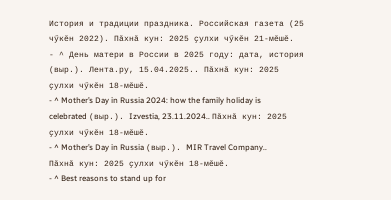История и традиции праздника. Российская газета (25 чӳкӗн 2022). Пӑхнӑ кун: 2025 ҫулхи чӳкӗн 21-мӗшӗ.
- ^ День матери в России в 2025 году: дата, история (выр.). Лента.ру, 15.04.2025.. Пӑхнӑ кун: 2025 ҫулхи чӳкӗн 18-мӗшӗ.
- ^ Mother’s Day in Russia 2024: how the family holiday is celebrated (выр.). Izvestia, 23.11.2024.. Пӑхнӑ кун: 2025 ҫулхи чӳкӗн 18-мӗшӗ.
- ^ Mother’s Day in Russia (выр.). MIR Travel Company.. Пӑхнӑ кун: 2025 ҫулхи чӳкӗн 18-мӗшӗ.
- ^ Best reasons to stand up for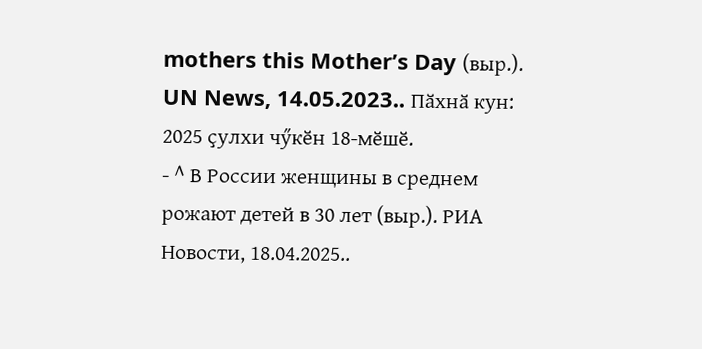mothers this Mother’s Day (выр.). UN News, 14.05.2023.. Пӑхнӑ кун: 2025 ҫулхи чӳкӗн 18-мӗшӗ.
- ^ В России женщины в среднем рожают детей в 30 лет (выр.). РИА Новости, 18.04.2025..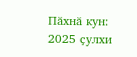Пӑхнӑ кун: 2025 ҫулхи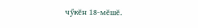чӳкӗн 18-мӗшӗ.